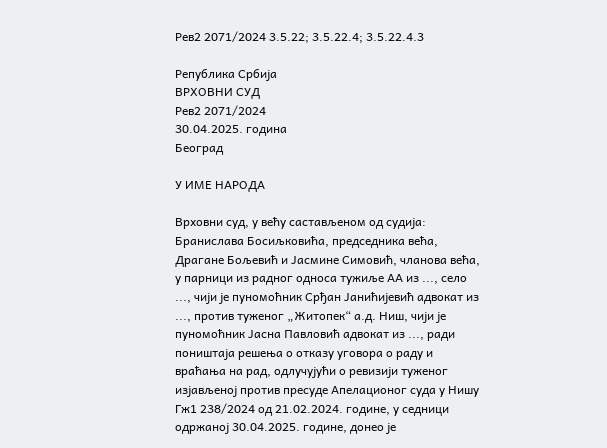Рев2 2071/2024 3.5.22; 3.5.22.4; 3.5.22.4.3

Република Србија
ВРХОВНИ СУД
Рев2 2071/2024
30.04.2025. година
Београд

У ИМЕ НАРОДА

Врховни суд, у већу састављеном од судија: Бранислава Босиљковића, председника већа, Драгане Бољевић и Јасмине Симовић, чланова већа, у парници из радног односа тужиље АА из ..., село ..., чији је пуномоћник Срђан Јанићијевић адвокат из ..., против туженог „Житопек“ а.д. Ниш, чији је пуномоћник Јасна Павловић адвокат из ..., ради поништаја решења о отказу уговора о раду и враћања на рад, одлучујући о ревизији туженог изјављеној против пресуде Апелационог суда у Нишу Гж1 238/2024 од 21.02.2024. године, у седници одржаној 30.04.2025. године, донео је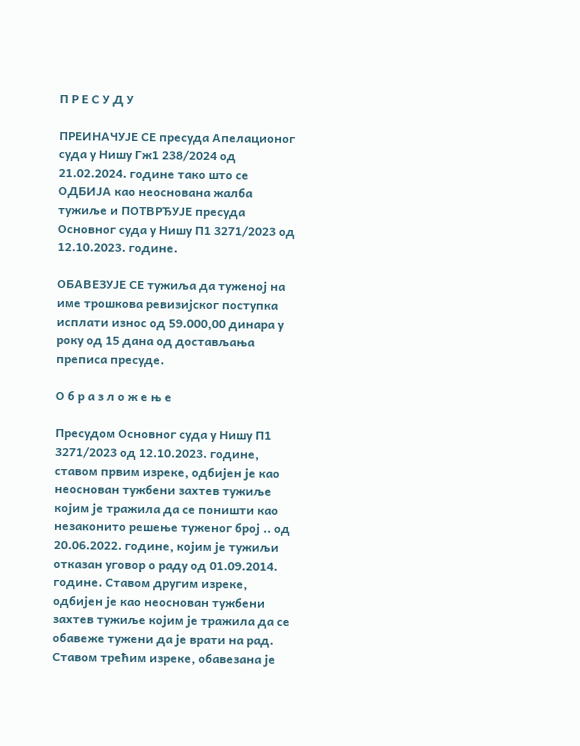П Р Е С У Д У

ПРЕИНАЧУЈЕ СЕ пресуда Апелационог суда у Нишу Гж1 238/2024 од 21.02.2024. године тако што се ОДБИЈА као неоснована жалба тужиље и ПОТВРЂУЈЕ пресуда Основног суда у Нишу П1 3271/2023 од 12.10.2023. године.

ОБАВЕЗУЈЕ СЕ тужиља да туженој на име трошкова ревизијског поступка исплати износ од 59.000,00 динара у року од 15 дана од достављања преписа пресуде.

О б р а з л о ж е њ е

Пресудом Основног суда у Нишу П1 3271/2023 од 12.10.2023. године, ставом првим изреке, одбијен је као неоснован тужбени захтев тужиље којим је тражила да се поништи као незаконито решење туженог број .. од 20.06.2022. године, којим је тужиљи отказан уговор о раду од 01.09.2014. године. Ставом другим изреке, одбијен је као неоснован тужбени захтев тужиље којим је тражила да се обавеже тужени да је врати на рад. Ставом трећим изреке, обавезана је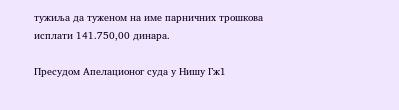тужиља да туженом на име парничних трошкова исплати 141.750,00 динара.

Пресудом Апелационог суда у Нишу Гж1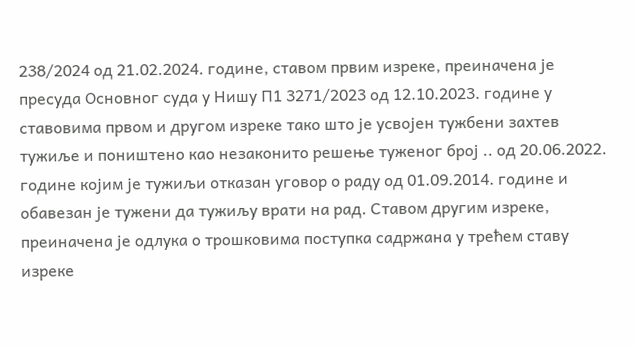238/2024 од 21.02.2024. године, ставом првим изреке, преиначена је пресуда Основног суда у Нишу П1 3271/2023 од 12.10.2023. године у ставовима првом и другом изреке тако што је усвојен тужбени захтев тужиље и поништено као незаконито решење туженог број .. од 20.06.2022. године којим је тужиљи отказан уговор о раду од 01.09.2014. године и обавезан је тужени да тужиљу врати на рад. Ставом другим изреке, преиначена је одлука о трошковима поступка садржана у трећем ставу изреке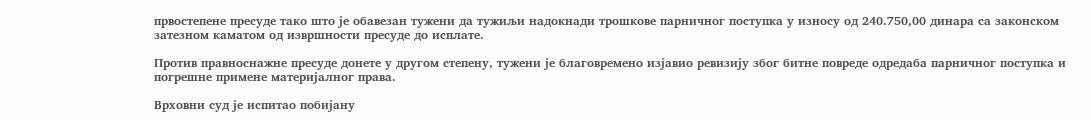првостепене пресуде тако што је обавезан тужени да тужиљи надокнади трошкове парничног поступка у износу од 240.750,00 динара са законском затезном каматом од извршности пресуде до исплате.

Против правноснажне пресуде донете у другом степену, тужени је благовремено изјавио ревизију због битне повреде одредаба парничног поступка и погрешне примене материјалног права.

Врховни суд је испитао побијану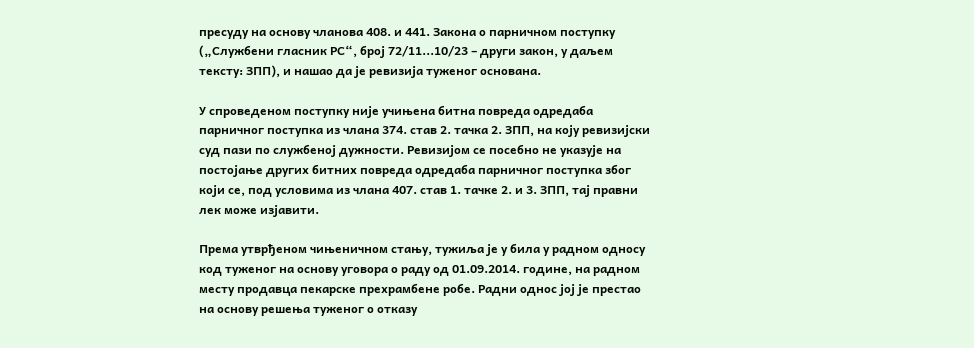пресуду на основу чланова 408. и 441. Закона о парничном поступку („Службени гласник РС“, број 72/11...10/23 – други закон, у даљем тексту: ЗПП), и нашао да је ревизија туженог основана.

У спроведеном поступку није учињена битна повреда одредаба парничног поступка из члана 374. став 2. тачка 2. ЗПП, на коју ревизијски суд пази по службеној дужности. Ревизијом се посебно не указује на постојање других битних повреда одредаба парничног поступка због који се, под условима из члана 407. став 1. тачке 2. и 3. ЗПП, тај правни лек може изјавити.

Према утврђеном чињеничном стању, тужиља је у била у радном односу код туженог на основу уговора о раду од 01.09.2014. године, на радном месту продавца пекарске прехрамбене робе. Радни однос јој је престао на основу решења туженог о отказу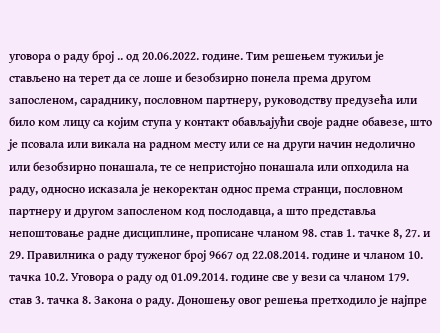уговора о раду број .. од 20.06.2022. године. Тим решењем тужиљи је стављено на терет да се лоше и безобзирно понела према другом запосленом, сараднику, пословном партнеру, руководству предузећа или било ком лицу са којим ступа у контакт обављајући своје радне обавезе, што је псовала или викала на радном месту или се на други начин недолично или безобзирно понашала, те се непристојно понашала или опходила на раду, односно исказала је некоректан однос према странци, пословном партнеру и другом запосленом код послодавца, а што представља непоштовање радне дисциплине, прописане чланом 98. став 1. тачке 8, 27. и 29. Правилника о раду туженог број 9667 од 22.08.2014. године и чланом 10. тачка 10.2. Уговора о раду од 01.09.2014. године све у вези са чланом 179. став 3. тачка 8. Закона о раду. Доношењу овог решења претходило је најпре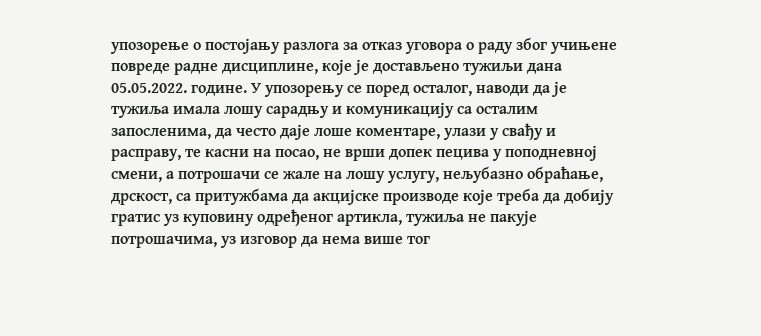упозорење о постојању разлога за отказ уговора о раду због учињене повреде радне дисциплине, које је достављено тужиљи дана 05.05.2022. године. У упозорењу се поред осталог, наводи да је тужиља имала лошу сарадњу и комуникацију са осталим запосленима, да често даје лоше коментаре, улази у свађу и расправу, те касни на посао, не врши допек пецива у поподневној смени, а потрошачи се жале на лошу услугу, нељубазно обраћање, дрскост, са притужбама да акцијске производе које треба да добију гратис уз куповину одређеног артикла, тужиља не пакује потрошачима, уз изговор да нема више тог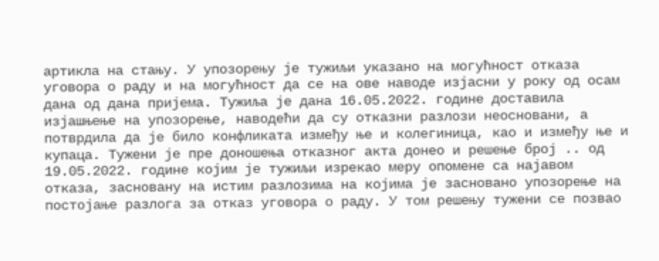артикла на стању. У упозорењу је тужиљи указано на могућност отказа уговора о раду и на могућност да се на ове наводе изјасни у року од осам дана од дана пријема. Тужиља је дана 16.05.2022. године доставила изјашњење на упозорење, наводећи да су отказни разлози неосновани, а потврдила да је било конфликата између ње и колегиница, као и између ње и купаца. Тужени је пре доношења отказног акта донео и решење број .. од 19.05.2022. године којим је тужиљи изрекао меру опомене са најавом отказа, засновану на истим разлозима на којима је засновано упозорење на постојање разлога за отказ уговора о раду. У том решењу тужени се позвао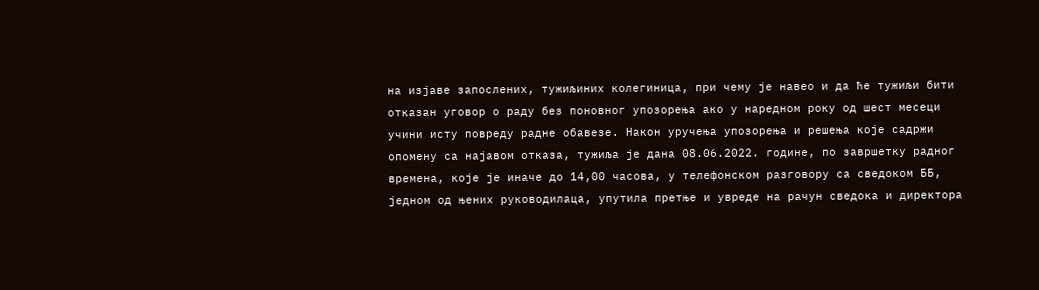на изјаве запослених, тужиљиних колегиница, при чему је навео и да ће тужиљи бити отказан уговор о раду без поновног упозорења ако у наредном року од шест месеци учини исту повреду радне обавезе. Након уручења упозорења и решења које садржи опомену са најавом отказа, тужиља је дана 08.06.2022. године, по завршетку радног времена, које је иначе до 14,00 часова, у телефонском разговору са сведоком ББ, једном од њених руководилаца, упутила претње и увреде на рачун сведока и директора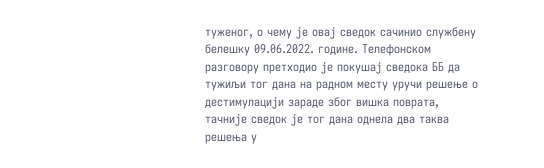туженог, о чему је овај сведок сачинио службену белешку 09.06.2022. године. Телефонском разговору претходио је покушај сведока ББ да тужиљи тог дана на радном месту уручи решење о дестимулацији зараде због вишка поврата, тачније сведок је тог дана однела два таква решења у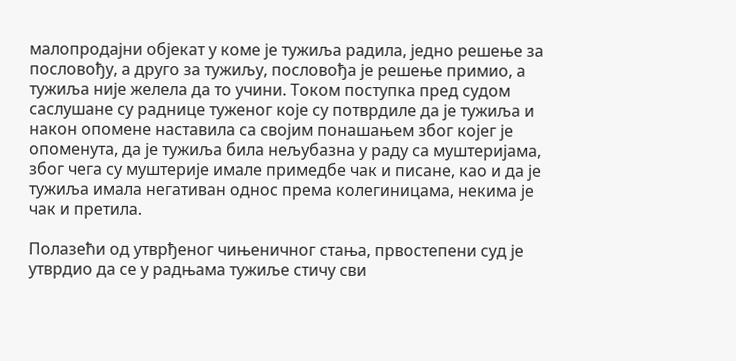малопродајни објекат у коме је тужиља радила, једно решење за пословођу, а друго за тужиљу, пословођа је решење примио, а тужиља није желела да то учини. Током поступка пред судом саслушане су раднице туженог које су потврдиле да је тужиља и након опомене наставила са својим понашањем због којег је опоменута, да је тужиља била нељубазна у раду са муштеријама, због чега су муштерије имале примедбе чак и писане, као и да је тужиља имала негативан однос према колегиницама, некима је чак и претила.

Полазећи од утврђеног чињеничног стања, првостепени суд је утврдио да се у радњама тужиље стичу сви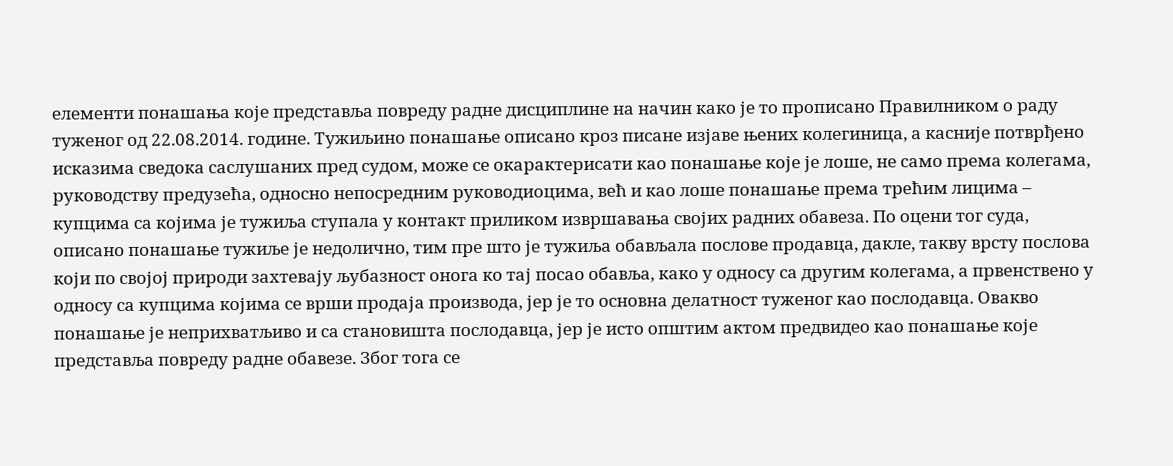елементи понашања које представља повреду радне дисциплине на начин како је то прописано Правилником о раду туженог од 22.08.2014. године. Тужиљино понашање описано кроз писане изјаве њених колегиница, а касније потврђено исказима сведока саслушаних пред судом, може се окарактерисати као понашање које је лоше, не само према колегама, руководству предузећа, односно непосредним руководиоцима, већ и као лоше понашање према трећим лицима – купцима са којима је тужиља ступала у контакт приликом извршавања својих радних обавеза. По оцени тог суда, описано понашање тужиље је недолично, тим пре што је тужиља обављала послове продавца, дакле, такву врсту послова који по својој природи захтевају љубазност онога ко тај посао обавља, како у односу са другим колегама, а првенствено у односу са купцима којима се врши продаја производа, јер је то основна делатност туженог као послодавца. Овакво понашање је неприхватљиво и са становишта послодавца, јер је исто општим актом предвидео као понашање које представља повреду радне обавезе. Због тога се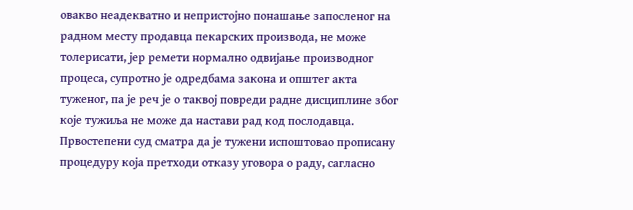овакво неадекватно и непристојно понашање запосленог на радном месту продавца пекарских производа, не може толерисати, јер ремети нормално одвијање производног процеса, супротно је одредбама закона и општег акта туженог, па је реч је о таквој повреди радне дисциплине због које тужиља не може да настави рад код послодавца. Првостепени суд сматра да је тужени испоштовао прописану процедуру која претходи отказу уговора о раду, сагласно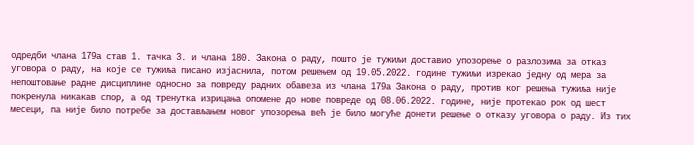одредби члана 179а став 1. тачка 3. и члана 180. Закона о раду, пошто је тужиљи доставио упозорење о разлозима за отказ уговора о раду, на које се тужиља писано изјаснила, потом решењем од 19.05.2022. године тужиљи изрекао једну од мера за непоштовање радне дисциплине односно за повреду радних обавеза из члана 179а Закона о раду, против ког решења тужиља није покренула никакав спор, а од тренутка изрицања опомене до нове повреде од 08.06.2022. године, није протекао рок од шест месеци, па није било потребе за достављањем новог упозорења већ је било могуће донети решење о отказу уговора о раду. Из тих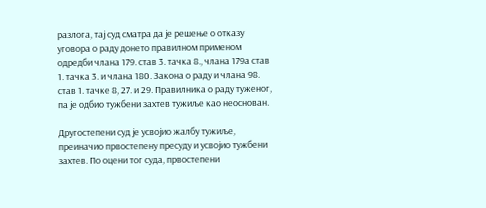разлога, тај суд сматра да је решење о отказу уговора о раду донето правилном применом одредби члана 179. став 3. тачка 8., члана 179а став 1. тачка 3. и члана 180. Закона о раду и члана 98. став 1. тачке 8, 27. и 29. Правилника о раду туженог, па је одбио тужбени захтев тужиље као неоснован.

Другостепени суд је усвојио жалбу тужиље, преиначио првостепену пресуду и усвојио тужбени захтев. По оцени тог суда, првостепени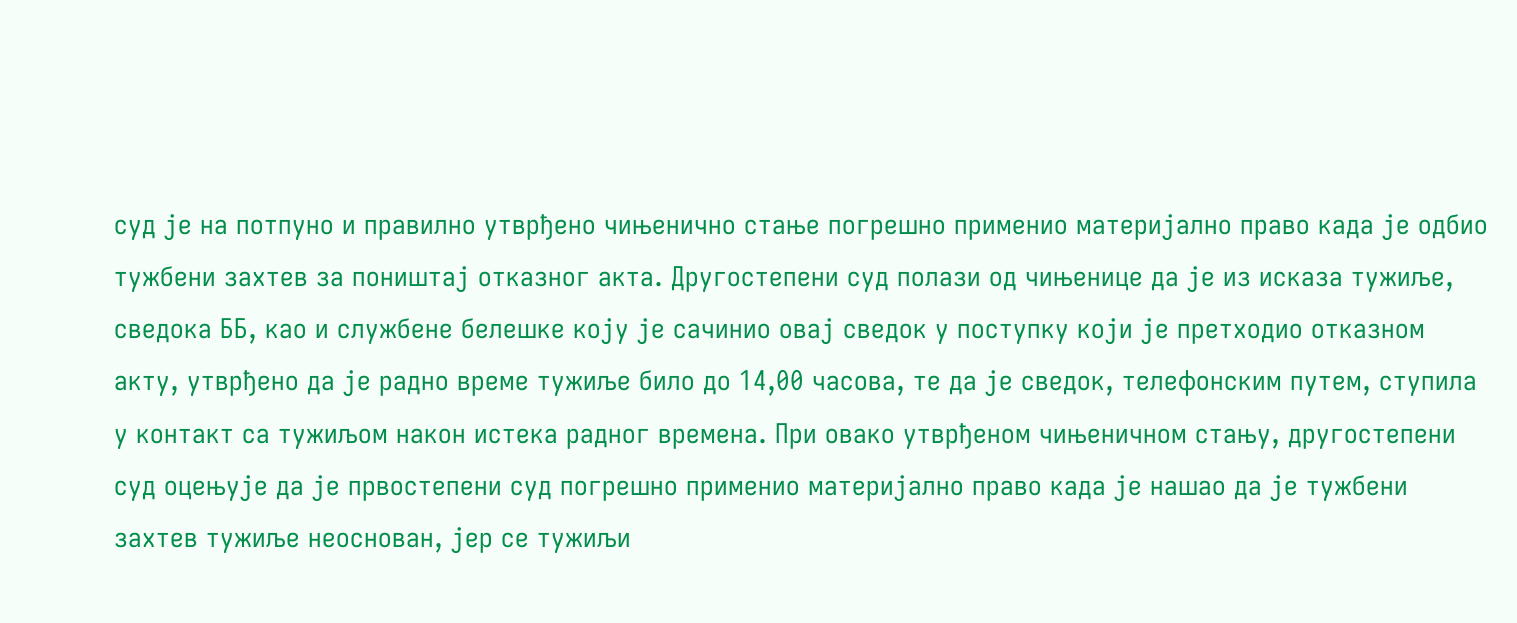суд је на потпуно и правилно утврђено чињенично стање погрешно применио материјално право када је одбио тужбени захтев за поништај отказног акта. Другостепени суд полази од чињенице да је из исказа тужиље, сведока ББ, као и службене белешке коју је сачинио овај сведок у поступку који је претходио отказном акту, утврђено да је радно време тужиље било до 14,00 часова, те да је сведок, телефонским путем, ступила у контакт са тужиљом након истека радног времена. При овако утврђеном чињеничном стању, другостепени суд оцењује да је првостепени суд погрешно применио материјално право када је нашао да је тужбени захтев тужиље неоснован, јер се тужиљи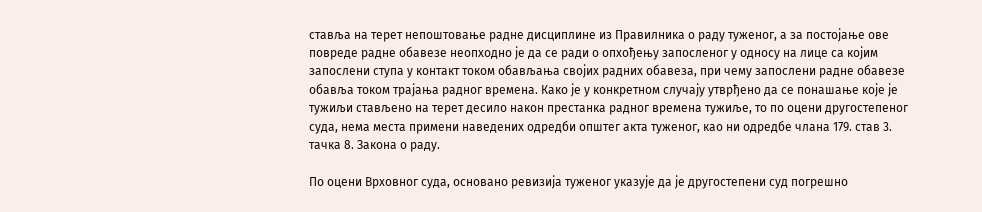ставља на терет непоштовање радне дисциплине из Правилника о раду туженог, а за постојање ове повреде радне обавезе неопходно је да се ради о опхођењу запосленог у односу на лице са којим запослени ступа у контакт током обављања својих радних обавеза, при чему запослени радне обавезе обавља током трајања радног времена. Како је у конкретном случају утврђено да се понашање које је тужиљи стављено на терет десило након престанка радног времена тужиље, то по оцени другостепеног суда, нема места примени наведених одредби општег акта туженог, као ни одредбе члана 179. став 3. тачка 8. Закона о раду.

По оцени Врховног суда, основано ревизија туженог указује да је другостепени суд погрешно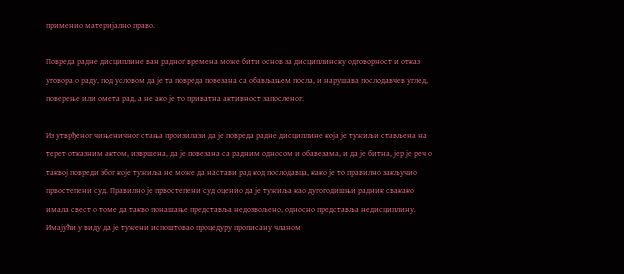применио материјално право.

Повреда радне дисциплине ван радног времена може бити основ за дисциплинску одговорност и отказ уговора о раду, под условом да је та повреда повезана са обављањем посла, и нарушава послодавчев углед, поверење или омета рад, а не ако је то приватна активност запосленог.

Из утврђеног чињеничног стања произилази да је повреда радне дисциплине која је тужиљи стављена на терет отказним актом, извршена, да је повезана са радним односом и обавезама, и да је битна, јер је реч о таквој повреди због које тужиља не може да настави рад код послодавца, како је то правилно закључио првостепени суд. Правилно је првостепени суд оценио да је тужиља као дугогодишњи радник свакако имала свест о томе да такво понашање представља недозвољено, односно представља недисциплину. Имајући у виду да је тужени испоштовао процедуру прописану чланом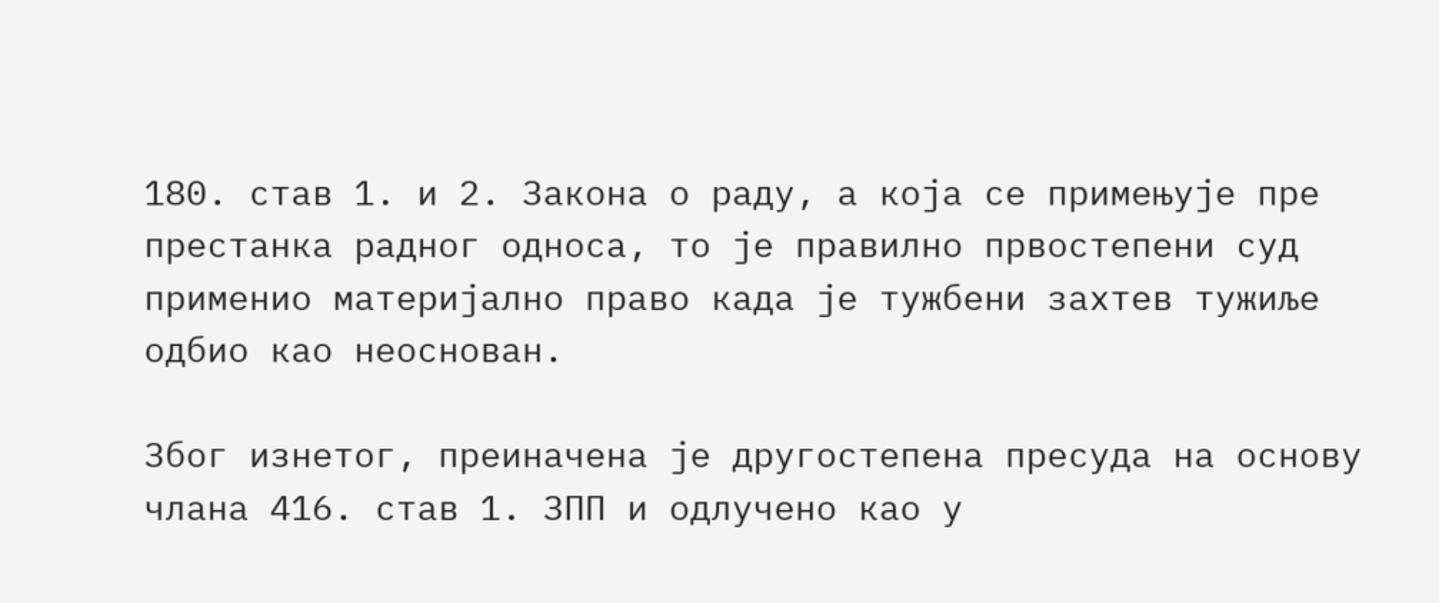180. став 1. и 2. Закона о раду, а која се примењује пре престанка радног односа, то је правилно првостепени суд применио материјално право када је тужбени захтев тужиље одбио као неоснован.

Због изнетог, преиначена је другостепена пресуда на основу члана 416. став 1. ЗПП и одлучено као у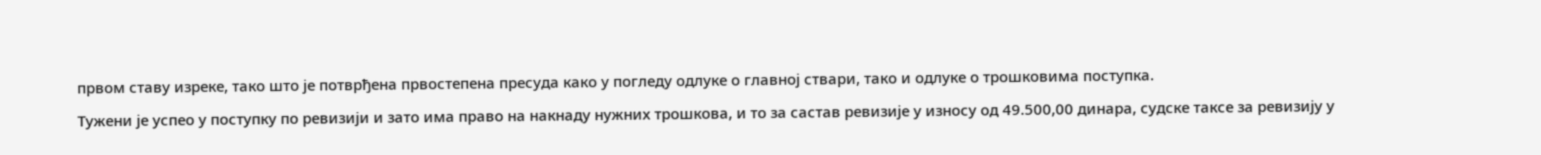првом ставу изреке, тако што је потврђена првостепена пресуда како у погледу одлуке о главној ствари, тако и одлуке о трошковима поступка.

Тужени је успео у поступку по ревизији и зато има право на накнаду нужних трошкова, и то за састав ревизије у износу од 49.500,00 динара, судске таксе за ревизију у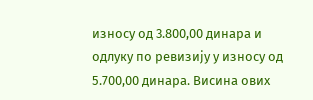износу од 3.800,00 динара и одлуку по ревизију у износу од 5.700,00 динара. Висина ових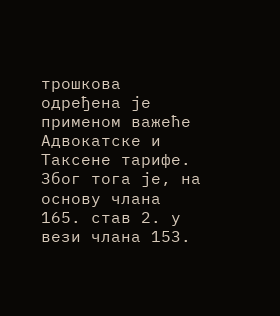трошкова одређена је применом важеће Адвокатске и Таксене тарифе. Због тога је, на основу члана 165. став 2. у вези члана 153.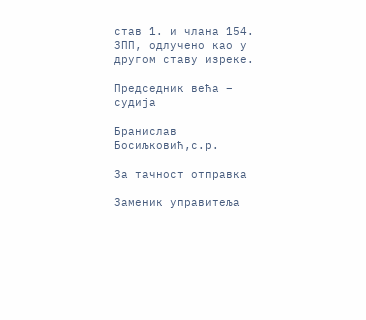став 1. и члана 154. ЗПП, одлучено као у другом ставу изреке.

Председник већа – судија

Бранислав Босиљковић,с.р.

За тачност отправка

Заменик управитеља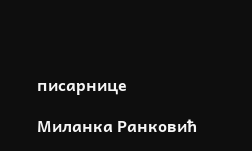писарнице

Миланка Ранковић